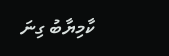ކާމިޔާބު ގިނަ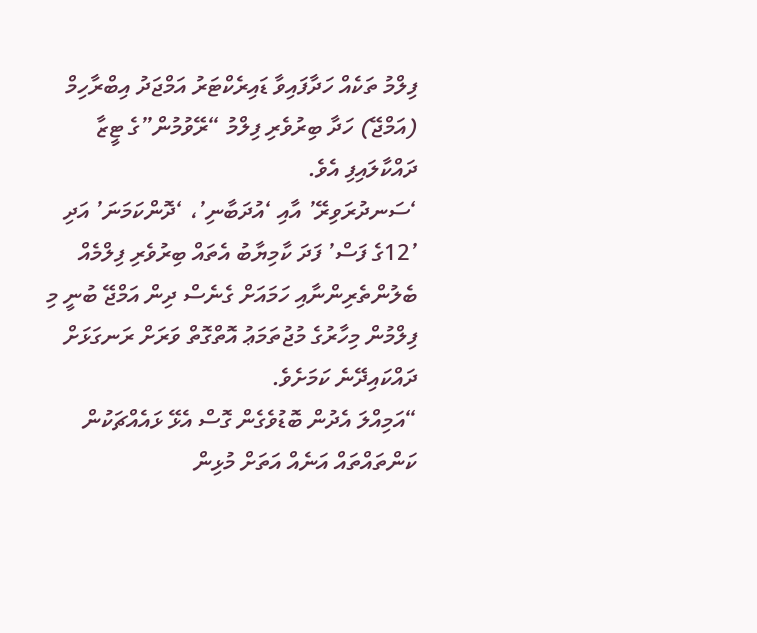ފިލްމު ތަކެއް ހަދާފައިވާ ޑައިރެކްޓަރު އަމްޖަދު އިބްރާހިމް (އަމްޖޭ) ހަދާ ބިރުވެރި ފިލްމު “ރޭވުމުން”ގެ ޓީޒާ ދައްކާލައިފި އެވެ.
‘ސަނދުރަވިރޭ’ އާއި ‘އުދަބާނި’، ‘ދޮންކަމަނަ’ އަދި ’12ގެ ފަސް’ ފަދަ ކާމިޔާބު އެތައް ބިރުވެރި ފިލްމެއް ބެލުންތެރިންނާއި ހަމައަށް ގެނެސް ދިން އަމްޖޭ ބުނީ މި ފިލްމުން މިހާރުގެ މުޖުތަމަޢު އޮތްގޮތް ވަރަށް ރަނގަޅަށް ދައްކައިދޭނެ ކަމަށެވެ.
“އަމިއްލަ އެދުން ބޮޑުވެގެން ގޮސް އެޅޭ ޅައެއްޗަކުން ކަންތައްތައް އަނެއް އަތަށް މުޅިން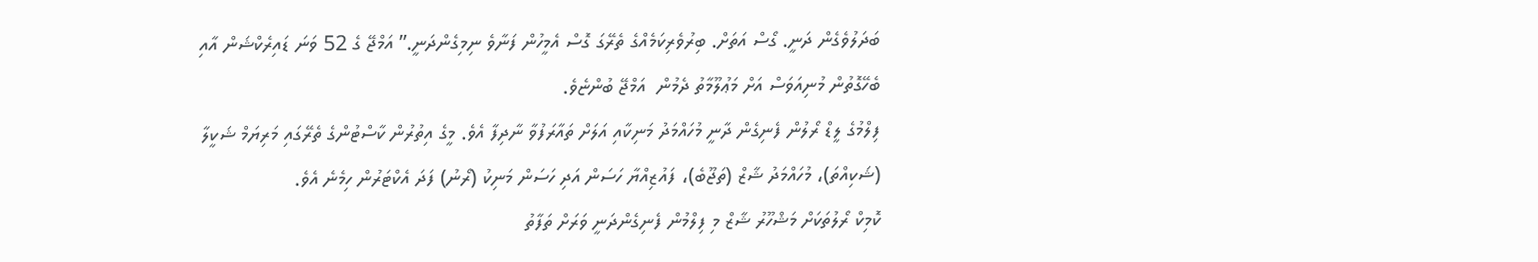ބަދަލުވެގެން ދަނީ. ގޯސް އަތަށް. ބިރުވެރިކަމެއްގެ ތެރޭގަ ގޮސް އެމީހުން ފަނާވެ ނިމިގެންދަނީ.” އަމްޖޭ ގެ 52 ވަނަ ޑައިރެކްޝަން އާއި ބެހޭގޮތުން މުނިއަވަސް އަށް މަޢުލޫމާތު ދެމުން  އަމްޖޭ ބުންޏެވެ.
ފިލްމުގެ ލީޑް ރޯލުން ފެނިގެން ދާނީ މުހައްމަދު މަނިކާއި އަލަށް ތައާރަފުވާ ނާދިފާ އެވެ. މީގެ އިތުރުން ކާސްޓުންގެ ތެރޭގައި މަރިޔަމް ޝަކީލާ (ޝަކިއްތަ)، މުހައްމަދު ޝާޒް (ތަޖޫބެ)، ފައުޒިއްޔާ ހަސަން އަދި ހަސަން މަނިކު (ރޯނު) ފަދަ އެކްޓަރުން ހިމެނެ އެވެ.
ކޮމިކް ރޯލުތަކަށް މަޝްހޫރު ޝާޒް މި ފިލްމުން ފެނިގެންދަނީ ވަރަށް ތަފާތު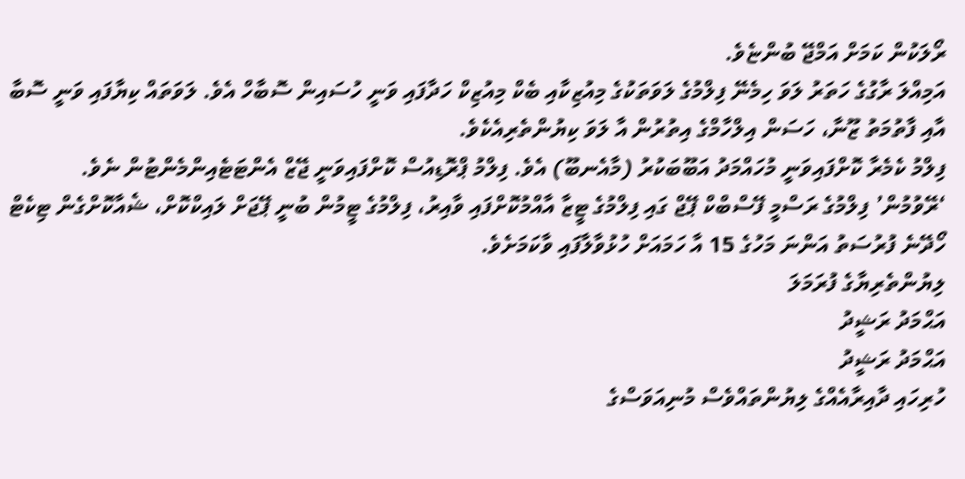ރޯލަކުން ކަމަށް އަމްޖޭ ބުންޏެވެ.
އަމިއްލަ ރާގުގެ ހަތަރު ލަވަ ހިމެނޭ ފިލްމުގެ ލަވަތަކުގެ މިއުޒިކާއި ބެކް މިއުޒިކް ހަދާފައި ވަނީ ހުސައިން ސޮބާހް އެވެ. ލަވަތައް ކިޔާފައި ވަނީ ސޮބާ އާއި ފާތުމަތު ޒޫނާ، ހަސަން އިލްހާމްގެ އިތުރުން އާ ލަވަ ކިޔުންތެރިއެކެވެ.
ފިލްމު ކެމެރާ ކޮށްފައިވަނީ މުހައްމަދު އަބޫބަކުރު (މާއެނބޫ) އެވެ. ފިލްމު ޕްރޮޑިއުސް ކޮށްފައިވަނީ ޖޭޒް އެންޓަޓެއިންމެންޓުން ނެވެ.
‘ރޭވުމުން’ ފިލްމުގެ ރަސްމީ ފޭސްބްކް ޕޭޖް ގައި ފިލްމުގެ ޓީޒާ އާއްމުކޮށްފައި ވާއިރު، ފިލްމުގެ ޓީމުން ބުނީ ޕޭޖަށް ލައިކްކޮށް، ޝެއާކޮށްގެން ޓިކެޓް ހޯދޭނެ ފުރުސަތު އަންނަ މަހުގެ 15 އާ ހަމައަށް ހުޅުވާލާފައި ވާކަމަށެވެ.
ލިޔުންތެރިޔާގެ ފުރަމަލަ
އަޙްމަދު ރަޝީދު
އަޙްމަދު ރަޝީދު
ހުރިހައި ދާއިރާއެއްގެ ލިޔުންތައްވެސް މުނިއަވަސްގެ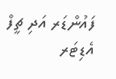ފައުންޑަރ އަދި ޗީފް އެޑިޓަރ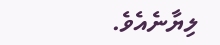ލިޔާނެއެވެ.